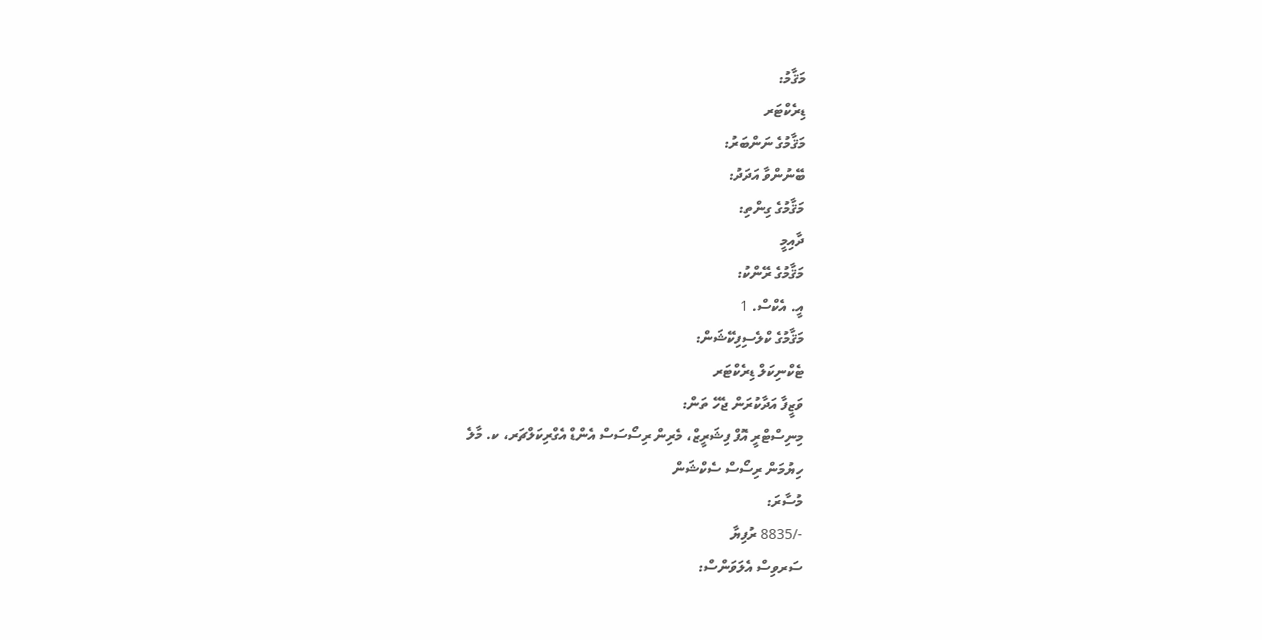މަޤާމު:
ޑިރެކްޓަރ
މަޤާމުގެ ނަންބަރު:
ބޭނުންވާ އަދަދު:
މަޤާމުގެ ގިންތި:
ދާއިމީ
މަޤާމުގެ ރޭންކު:
އީ. އެކްސް. 1
މަޤާމުގެ ކްލެސިފިކޭޝަން:
ޓެކްނިކަލް ޑިރެކްޓަރ
ވަޒީފާ އަދާކުރަން ޖެހޭ ތަން:
މިނިސްޓްރީ އޮފް ފިޝަރީޒް، މެރިން ރިސޯސަސް އެންޑް އެގްރިކަލްޗަރ، ކ. މާލެ
ހިޔުމަން ރިސޯސް ސެކްޝަން
މުސާރަ:
-/8835 ރުފިޔާ
ސަރވިސް އެލަވަންސް: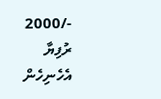-/2000 ރުފިޔާ
އެހެނިހެން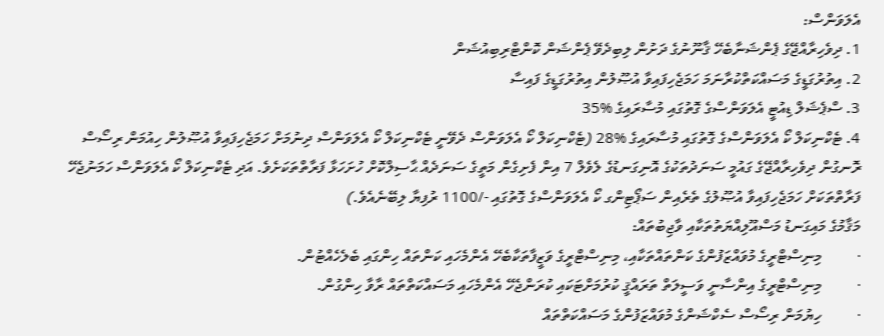އެލަވަންސް:
1. ދިވެހިރާއްޖޭގެ ޕެންޝަނާބެހޭ ޤާނޫނުގެ ދަށުން ލިބިދެވޭ ޕެންޝަން ކޮންޓްރިބިއުޝަން
2. އިތުރުގަޑީގެ މަސައްކަތްކުރާނަމަ ހަމަޖެހިފައިވާ އުޞޫލުން އިތުރުގަޑީގެ ފައިސާ
3. ސްޕެޝަލް ޑިއުޓީ އެލަވަންސްގެ ގޮތުގައި މުސާރައިގެ %35
4. ޓެކްނިކަލް ކޯ އެލަވަންސްގެ ގޮތުގައި މުސާރައިގެ %28 (ޓެކްނިކަލް ކޯ އެލަވަންސް ދެވޭނީ ޓެކްނިކަލް ކޯ އެލަވަންސް ދިނުމަށް ހަމަޖެހިފައިވާ އުޞޫލުން ހިއުމަން ރިސޯސް ރޮނގުން ދިވެހިރާއްޖޭގެ ގައުމީ ސަނަދުތަކުގެ އޮނިގަނޑުގެ ލެވެލް 7 އިން ފެށިގެން މަތީގެ ސަނަދެއް ޙާސިލްކޮށް ހުށަހަޅާ ފަރާތްތަކަށެވެ. އަދި ޓެކްނިކަލް ކޯ އެލަވަންސް ހަމަނުޖެހޭ ފަރާތްތަކަށް ހަމަޖެހިފައިވާ އުޞޫލުގެ ތެރެއިން ސަޕޯޓިންގ ކޯ އެލަވަންސްގެ ގޮތުގައި -/1100 ރުފިޔާ ލިބޭނެއެވެ.)
މަޤާމުގެ މައިގަނޑު މަސްއޫލިއްޔަތުތަކާއި ވާޖިބުތައް:
·         މިނިސްޓްރީގެ މުވައްޒަފުންގެ ކަންތައްތަކާއި، މިނިސްޓްރީގެ ވަޒީފާތަކާބެހޭ އެންމެހައި ކަންތައް ހިންގައި ބެލެހެއްޓުން.
·         މިނިސްޓްރީގެ އިންސާނީ ވަސީލަތް ތަރައްޤީ ކުރުމަށްޓަކައި ކުރަންޖެހޭ އެންމެހައި މަސައްކަތްތައް ރާވާ ހިންގުން.
·         ހިޔުމަން ރިސޯސް ސެކްޝަންގެ މުވައްޒަފުންގެ މަސައްކަތްތައް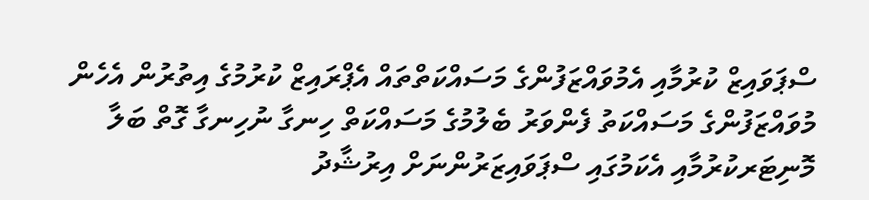ސްޕަވައިޒް ކުރުމާއި އެމުވައްޒަފުންގެ މަސައްކަތްތައް އެޕްރައިޒް ކުރުމުގެ އިތުރުން އެހެން މުވައްޒަފުންގެ މަސައްކަތު ފެންވަރު ބެލުމުގެ މަސައްކަތް ހިނގާ ނުހިނގާ ގޮތް ބަލާ މޮނިޓަރކުރުމާއި އެކަމުގައި ސްޕަވައިޒަރުންނަށް އިރުޝާދު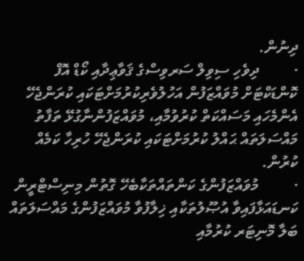ދިނުން.
·         ދިވެހި ސިވިލް ސަރވިސްގެ ޤަވާޢިދާއި ކޯޑް އޮފް ކޮންޑަކްޓަށް މުވައްޒަފުން އަހުލުވެރިކުރުމަށްޓަކައި ކުރަންޖެހޭ އެންމެހައި މަސައްކަތް ކުރުވުމާއި، މުވައްޒަފުންނާގުޅޭ ތަފާތު މައްސަލަތައް ޙައްލު ކުރުމަށްޓަކައި ކުރަންޖެހޭ ހުރިހާ ކަމެއް ކުރުން.
·         މުވައްޒަފުންގެ ކަންތައްތަކާބެހޭ ގޮތުން މިނިސްޓްރީން ކަނޑައަޅާފައިވާ އުޞޫލުތަކާއި ޚިލާފުވާ މުވައްޒަފުންގެ މައްސަލަތައް ބަލާ މޮނިޓަރ ކުރުމާއި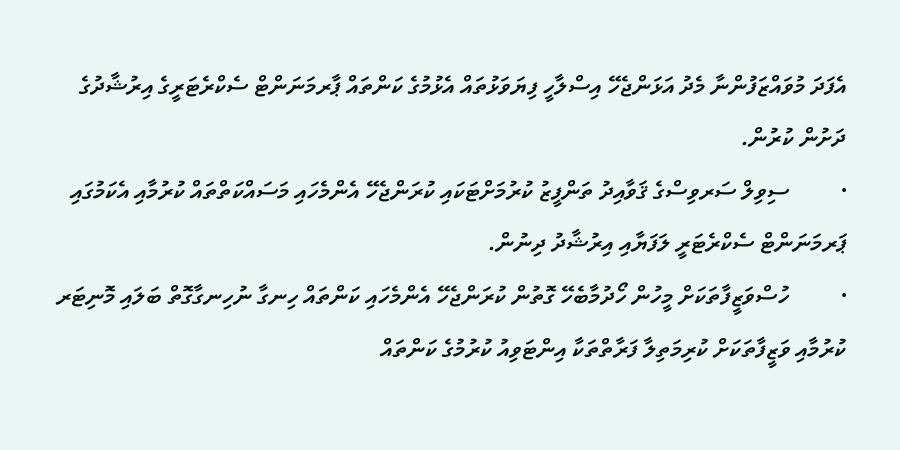އެފަދަ މުވައްޒަފުންނާ މެދު އަޅަންޖެހޭ އިސްލާހީ ފިޔަވަޅުތައް އެޅުމުގެ ކަންތައް ޕާރމަނަންޓް ސެކްރެޓަރީގެ އިރުޝާދުގެ ދަށުން ކުރުން.
·         ސިވިލް ސަރވިސްގެ ޤަވާއިދު ތަންފީޒު ކުރުމަށްޓަކައި ކުރަންޖެހޭ އެންމެހައި މަސައްކަތްތައް ކުރުމާއި އެކަމުގައި ޕަރމަނަންޓް ސެކްރެޓަރީ ލަފަޔާއި އިރުޝާދު ދިނުން.
·         ހުސްވަޒީފާތަކަށް މީހުން ހޯދުމާބެހޭ ގޮތުން ކުރަންޖެހޭ އެންމެހައި ކަންތައް ހިނގާ ނުހިނގާގޮތް ބަލައި މޮނިޓަރ ކުރުމާއި ވަޒީފާތަކަށް ކުރިމަތިލާ ފަރާތްތަކާ އިންޓަވިއު ކުރުމުގެ ކަންތައް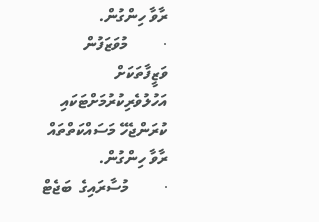ރާވާ ހިންގުން.
·         މުވަޒަފުން ވަޒީފާތަކަށް އަހުލުވެރިކުރުމަށްޓަކައި ކުރަންޖެހޭ މަސައްކަތްތައް ރާވާ ހިންގުން.
·         މުސާރައިގެ  ބަޖެޓް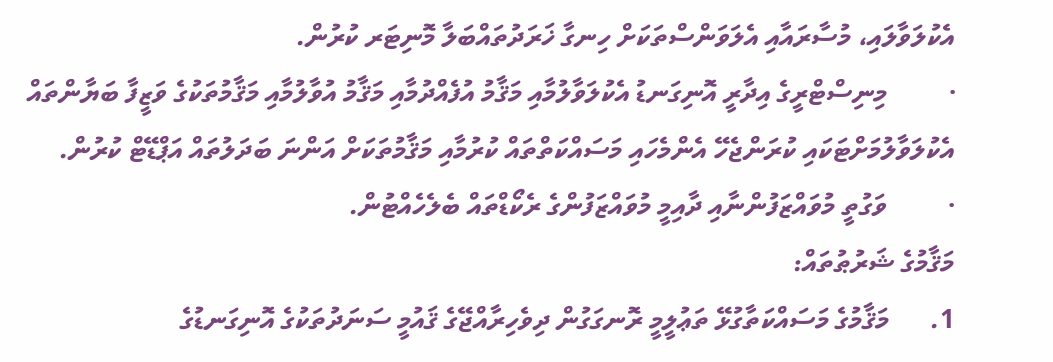އެކުލަވާލައި، މުސާރައާއި އެލަވަންސްތަކަށް ހިނގާ ޚަރަދުތައްބަލާ މޮނިޓަރ ކުރުން.
·         މިނިސްޓްރީގެ އިދާރީ އޮނިގަނޑު އެކުލަވާލުމާއި މަޤާމު އުފެއްދުމާއި މަޤާމު އުވާލުމާއި މަޤާމުތަކުގެ ވަޒީފާ ބަޔާންތައް އެކުލަވާލުމަށްޓަކައި ކުރަންޖެހޭ އެންމެހައި މަސައްކަތްތައް ކުރުމާއި މަޤާމުތަކަށް އަންނަ ބަދަލުތައް އަޕްޑޭޓް ކުރުން.
·         ވަގުތީ މުވައްޒަފުންނާއި ދާއިމީ މުވައްޒަފުންގެ ރެކޯޑްތައް ބެލެހެއްޓުން.
މަޤާމުގެ ޝަރުޠުތައް:
1.      މަޤާމުގެ މަސައްކަތާގުޅޭ ތަޢުލީމީ ރޮނގަގުން ދިވެހިރާއްޖޭގެ ޤައުމީ ސަނަދުތަކުގެ އޮނިގަނޑުގެ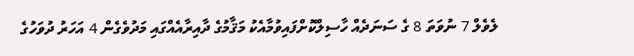ލެވެލް 7 ނުވަތަ 8 ގެ ސަނަދެއް ހާސިލްކޮށްފައިވުމާއެކު މަޤާމުގެ ދާއިރާއެއްގައި މަދުވެގެން 4 އަހަރު ދުވަހުގެ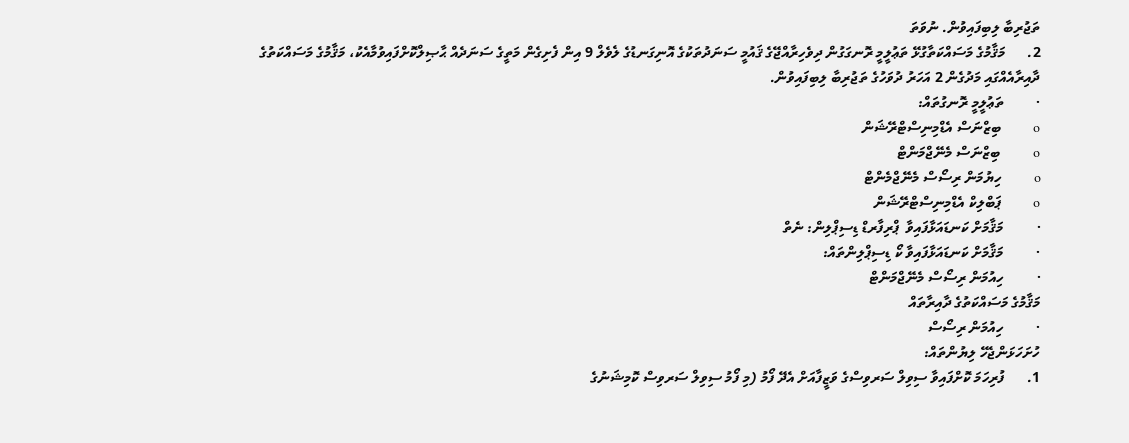ތަޖުރިބާ ލިބިފައިވުން. ނުވަތަ
2.      މަޤާމުގެ މަސައްކަތާގުޅޭ ތަޢުލީމީ ރޮނގަގުން ދިވެހިރާއްޖޭގެ ޤައުމީ ސަނަދުތަކުގެ އޮނިގަނޑުގެ ލެވެލް 9 އިން ފެށިގެން މަތީގެ ސަނަދެއް ޙާޞިލްކޮށްފައިވުމާއެކު، މަޤާމުގެ މަސައްކަތުގެ ދާއިރާއެއްގައި މަދުގެން 2 އަހަރު ދުވަހުގެ ތަޖުރިބާ ލިބިފައިވުން.
·         ތަޢުލީމީ ރޮނގުތައް:
o        ބިޒްނަސް އެޑްމިނިސްޓްރޭޝަން
o        ބިޒްނަސް މެނޭޖްމަންޓް
o        ހިޔުމަން ރިސޯސް މެނޭޖްމެންޓް
o        ޕަބްލިކް އެޑްމިނިސްޓްރޭޝަން
·         މަޤާމަށް ކަނޑައަޅާފައިވާ  ޕްރިފާރޑް ޑިސިޕްލިން: ނެތް
·         މަޤާމަށް ކަނޑައަޅާފައިވާ ކޯ ޑިސިޕްލިންތައް:
·         ހިއުމަން ރިސޯސް މެނޭޖްމަންޓް
މަޤާމުގެ މަސައްކަތުގެ ދާއިރާތައް
·         ހިއުމަން ރިސޯސް
ހުށަހަޅަންޖެހޭ ލިޔުންތައް:
1.      ފުރިހަމަ ކޮށްފައިވާ ސިވިލް ސަރވިސްގެ ވަޒީފާއަށް އެދޭ ފޯމު (މި ފޯމު ސިވިލް ސަރވިސް ކޮމިޝަނުގެ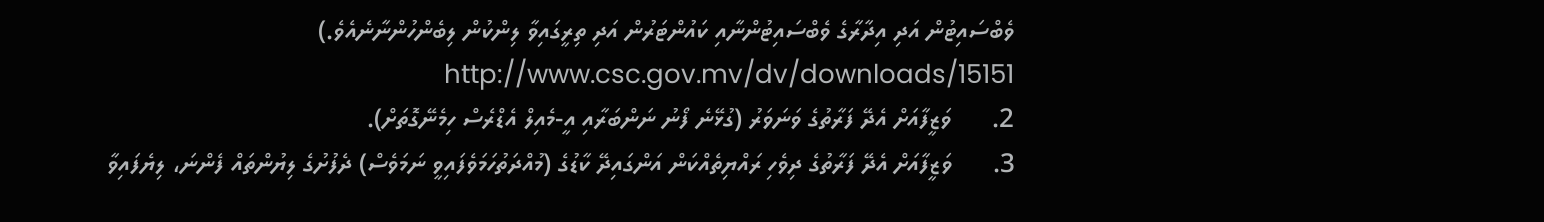ވެބްސައިޓުން އަދި އިދާރާގެ ވެބްސައިޓުންނާއި ކައުންޓަރުން އަދި ތިރީގައިވާ ލިންކުން ލިބެންހުންނާނެއެވެ.) http://www.csc.gov.mv/dv/downloads/15151
2.      ވަޒީފާއަށް އެދޭ ފަރާތުގެ ވަނަވަރު (ގުޅޭނެ ފޯނު ނަންބަރާއި އީ-މެއިލް އެޑްރެސް ހިމެނޭގޮތަށް).
3.      ވަޒީފާއަށް އެދޭ ފަރާތުގެ ދިވެހި ރައްޔިތެއްކަން އަންގައިދޭ ކާޑުގެ (މުއްދަތުހަމަވެފައިވީ ނަމަވެސް) ދެފުށުގެ ލިޔުންތައް ފެންނަ، ލިޔެފައިވާ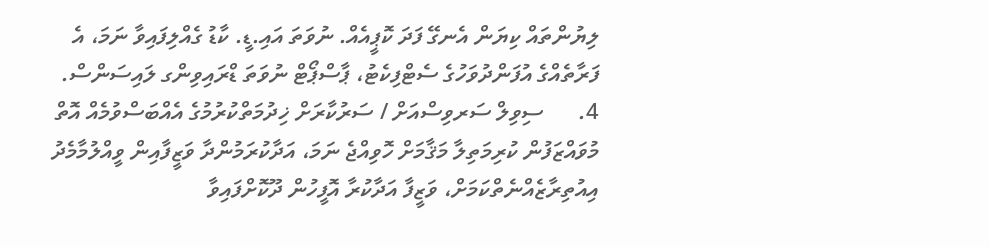ލިޔުންތައް ކިޔަން އެނގޭ ފަދަ ކޮޕީއެއް. ނުވަތަ އައި.ޑީ. ކާޑު ގެއްލިފައިވާ ނަމަ، އެ ފަރާތެއްގެ އުފަންދުވަހުގެ ސެޓްފިކެޓު، ޕާސްޕޯޓް ނުވަތަ ޑްރައިވިންގ ލައިސަންސް.
4.      ސިވިލް ސަރވިސްއަށް / ސަރުކާރަށް ޚިދުމަތްކުރުމުގެ އެއްބަސްވުމެއް އޮތް މުވައްޒަފުން ކުރިމަތިލާ މަޤާމަށް ހޮވިއްޖެ ނަމަ، އަދާކުރަމުންދާ ވަޒީފާއިން ވީއްލުމާމެދު އިއުތިރާޒެއްނެތްކަމަށް، ވަޒީފާ އަދާކުރާ އޮފީހުން ދޫކޮށްފައިވާ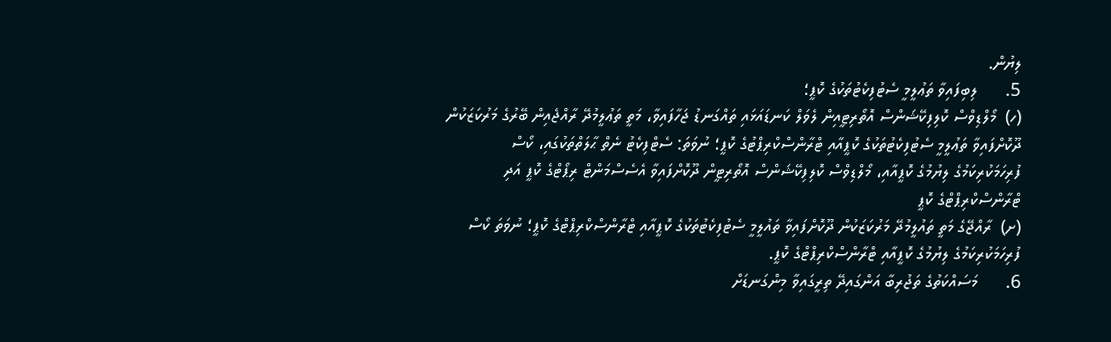ލިޔުން.
5.      ލިބިފައިވާ ތަޢުލީމީ ސެޓުފިކެޓުތަކުގެ ކޮޕީ؛
(ހ)  މޯލްޑިވްސް ކޮލިފިކޭޝަންސް އޮތޯރިޓީއިން ލެވަލް ކަނޑައަޅައި ތައްގަނޑު ޖަހާފައިވާ، މަތީ ތަޢުލީމުދޭ ރާއްޖެއިން ބޭރުގެ މަރުކަޒަކުން ދޫކޮށްފައިވާ ތަޢުލީމީ ސެޓުފިކެޓުތަކުގެ ކޮޕީއާއި ޓްރާންސްކްރިޕްޓުގެ ކޮޕީ؛ ނުވަތަ: ސެޓްފިކެޓު ނެތް ޙާލަތްތަކުގައި، ކޯސް ފުރިހަމަކުރިކަމުގެ ލިޔުމުގެ ކޮޕީއާއި، މޯލްޑިވްސް ކޮލިފިކޭޝަންސް އޮތޯރިޓީން ދޫކޮށްފައިވާ އެސެސްމަންޓް ރިޕޯޓްގެ ކޮޕީ އަދި ޓްރާންސްކްރިޕްޓްގެ ކޮޕީ
(ށ)  ރާއްޖޭގެ މަތީ ތައުލީމުދޭ މަރުކަޒަކުން ދޫކޮށްފައިވާ ތައުލީމީ ސެޓުފިކެޓުތަކުގެ ކޮޕީއާއި ޓްރާންސްކްރިޕްޓްގެ ކޮޕީ؛ ނުވަތަ ކޯސް ފުރިހަމަކުރިކަމުގެ ލިޔުމުގެ ކޮޕީއާއި ޓްރާންސްކްރިޕްޓްގެ ކޮޕީ.
6.      މަސައްކަތުގެ ތަޖުރިބާ އަންގައިދޭ ތިރީގައިވާ މިންގަނޑަށް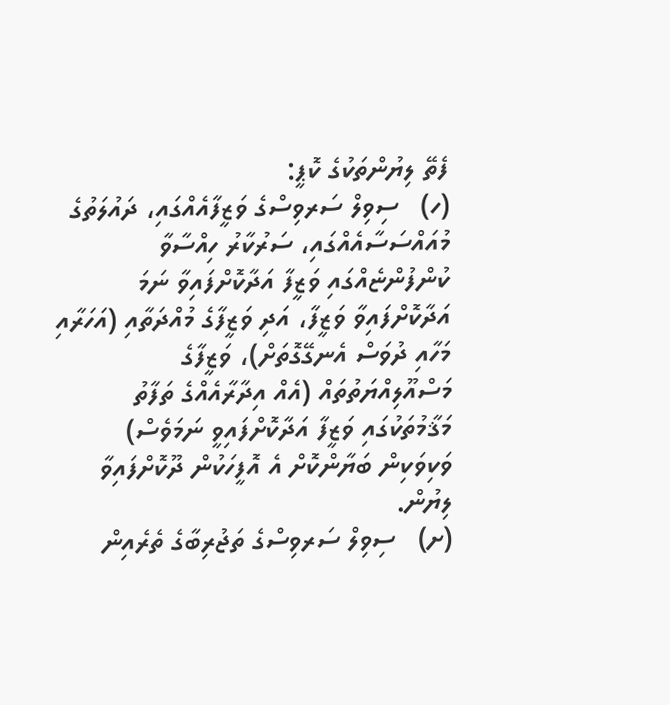ފެތޭ ލިޔުންތަކުގެ ކޮޕީ:
(ހ)   ސިވިލް ސަރވިސްގެ ވަޒީފާއެއްގައި، ދައުލަތުގެ މުއައްސަސާއެއްގައި، ސަރުކާރު ހިއްސާވާ ކުންފުންޏެއްގައި ވަޒީފާ އަދާކޮށްފައިވާ ނަމަ އަދާކޮށްފައިވާ ވަޒީފާ، އަދި ވަޒީފާގެ މުއްދަތާއި (އަހަރާއި މަހާއި ދުވަސް އެނގޭގޮތަށް)، ވަޒީފާގެ މަސްއޫލިއްޔަތުތައް (އެއް އިދާރާއެއްގެ ތަފާތު މަޤާމުތަކުގައި ވަޒީފާ އަދާކޮށްފައިވީ ނަމަވެސް) ވަކިވަކިން ބަޔާންކޮށް އެ އޮފީހަކުން ދޫކޮށްފައިވާ ލިޔުން.
(ށ)   ސިވިލް ސަރވިސްގެ ތަޖުރިބާގެ ތެރެއިން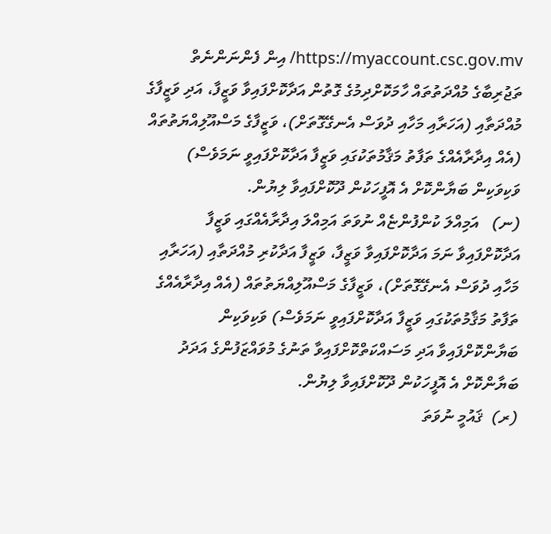https://myaccount.csc.gov.mv/ އިން ފެންނަންނެތް ތަޖުރިބާގެ މުއްދަތުތައް ހާމަކޮށްދިމުގެ ގޮތުން އަދާކޮށްފައިވާ ވަޒީފާ، އަދި ވަޒީފާގެ މުއްދަތާއި (އަހަރާއި މަހާއި ދުވަސް އެނގޭގޮތަށް)، ވަޒީފާގެ މަސްއޫލިއްޔަތުތައް (އެއް އިދާރާއެއްގެ ތަފާތު މަޤާމުތަކުގައި ވަޒީފާ އަދާކޮށްފައިވީ ނަމަވެސް) ވަކިވަކިން ބަޔާންކޮށް އެ އޮފީހަކުން ދޫކޮށްފައިވާ ލިޔުން.
(ނ)   އަމިއްލަ ކުންފުންޏެއް ނުވަތަ އަމިއްލަ އިދާރާއެއްގައި ވަޒީފާ އަދާކޮށްފައިވާ ނަމަ އަދާކޮށްފައިވާ ވަޒީފާ، ވަޒީފާ އަދާކުރި މުއްދަތާއި (އަހަރާއި މަހާއި ދުވަސް އެނގޭގޮތަށް)، ވަޒީފާގެ މަސްއޫލިއްޔަތުތައް (އެއް އިދާރާއެއްގެ ތަފާތު މަޤާމުތަކުގައި ވަޒީފާ އަދާކޮށްފައިވީ ނަމަވެސް) ވަކިވަކިން ބަޔާންކޮށްފައިވާ އަދި މަސައްކަތްކޮށްފައިވާ ތަނުގެ މުވައްޒަފުންގެ އަދަދު ބަޔާންކޮށް އެ އޮފީހަކުން ދޫކޮށްފައިވާ ލިޔުން.
(ރ)  ޤައުމީ ނުވަތަ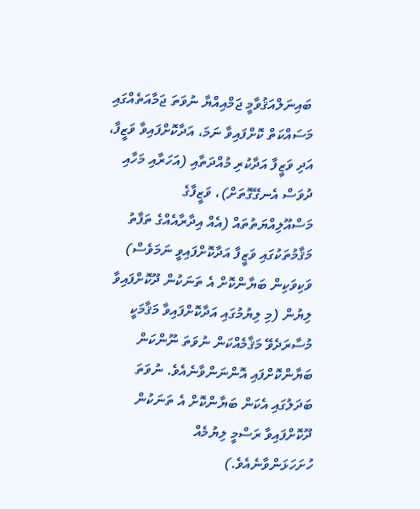ބައިނަލްއަޤުވާމީ ޖަމްއިއްޔާ ނުވަތަ ޖަމާއަތެއްގައި މަސައްކަތް ކޮށްފައިވާ ނަމަ، އަދާކޮށްފައިވާ ވަޒީފާ، އަދި ވަޒީފާ އަދާކުރި މުއްދަތާއި (އަހަރާއި މަހާއި ދުވަސް އެނގޭގޮތަށް)، ވަޒީފާގެ މަސްއޫލިއްޔަތުތައް (އެއް އިދާރާއެއްގެ ތަފާތު މަޤާމުތަކުގައި ވަޒީފާ އަދާކޮށްފައިވީ ނަމަވެސް) ވަކިވަކިން ބަޔާންކޮށް އެ ތަނަކުން ދޫކޮށްފައިވާ ލިޔުން (މި ލިޔުމުގައި އަދާކޮށްފައިވާ މަޤާމަކީ މުސާރަދެވޭ މަޤާމެއްކަން ނުވަތަ ނޫންކަން ބަޔާންކޮށްފައި އޮންނަންވާނެއެވެ. ނުވަތަ ބަދަލުގައި އެކަން ބަޔާންކޮށް އެ ތަނަކުން ދޫކޮށްފައިވާ ރަސްމީ ލިޔުމެއް ހުށަހަޅަންވާނެއެވެ.)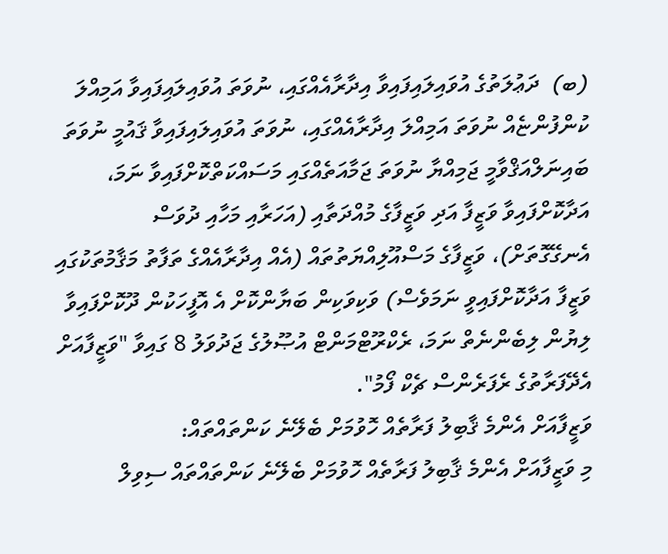(ބ)  ދަޢުލަތުގެ އުވައިލައިފައިވާ އިދާރާއެއްގައި، ނުވަތަ އުވައިލައިފައިވާ އަމިއްލަ ކުންފުންޏެއް ނުވަތަ އަމިއްލަ އިދާރާއެއްގައި، ނުވަތަ އުވައިލައިފައިވާ ޤައުމީ ނުވަތަ ބައިނަލްއަޤްވާމީ ޖަމިއްޔާ ނުވަތަ ޖަމާއަތެއްގައި މަސައްކަތްކޮށްފައިވާ ނަމަ، އަދާކޮށްފައިވާ ވަޒީފާ އަދި ވަޒީފާގެ މުއްދަތާއި (އަހަރާއި މަހާއި ދުވަސް އެނގޭގޮތަށް)، ވަޒީފާގެ މަސްއޫލިއްޔަތުތައް (އެއް އިދާރާއެއްގެ ތަފާތު މަޤާމުތަކުގައި ވަޒީފާ އަދާކޮށްފައިވީ ނަމަވެސް) ވަކިވަކިން ބަޔާންކޮށް އެ އޮފީހަކުން ދޫކޮށްފައިވާ ލިޔުން ލިބެންނެތް ނަމަ، ރެކްރޫޓްމަންޓް އުޞޫލުގެ ޖަދުވަލު 8 ގައިވާ "ވަޒީފާއަށް އެދޭފަރާތުގެ ރެފަރެންސް ޗެކް ފޯމު".
ވަޒީފާއަށް އެންމެ ޤާބިލު ފަރާތެއް ހޮވުމަށް ބެލޭނެ ކަންތައްތައް:
މި ވަޒީފާއަށް އެންމެ ޤާބިލު ފަރާތެއް ހޮވުމަށް ބެލޭނެ ކަންތައްތައް ސިވިލް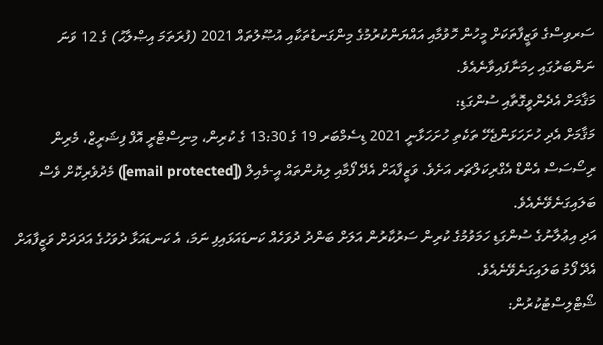ސަރވިސްގެ ވަޒީފާތަކަށް މީހުން ހޮވުމާއި އައްޔަންކުރުމުގެ މިންގަނޑުތަކާއި އުޞޫލުތައް 2021 (ފުރަތަމަ އިޞްލާޙު) ގެ 12 ވަނަ ނަންބަރުގައި ހިމަނާފައިވާނެއެވެ.
މަޤާމަށް އެދެންވީގޮތާއި ސުންގަޑި:
މަޤާމަށް އެދި ހުށަހަޅަންޖެހޭ ތަކެތި ހުށަހަޅާނީ 2021 ޑިސެމްބަރ 19 ގެ 13:30 ގެ ކުރިން، މިނިސްޓްރީ އޮފް ފިޝަރީޒް، މެރިން ރިސޯސަސް އެންޑް އެގްރިކަލްޗަރ އަށެވެ. ވަޒީފާއަށް އެދޭ ފޯމާއި ލިޔުންތައް އީ-މެއިލް ([email protected]) މެދުވެރިކޮށް ވެސް ބަލައިގަނެވޭނެއެވެ.
އަދި އިޢުލާނުގެ ސުންގަޑި ހަމަވުމުގެ ކުރިން ސަރުކާރުން އަލަށް ބަންދު ދުވަހެއް ކަނޑައަޅައިފި ނަމަ، އެ ކަނޑައަޅާ ދުވަހުގެ އަދަދަށް ވަޒީފާއަށް އެދޭ ފޯމު ބަލައިގަނެވޭނެއެވެ.
ޝޯޓްލިސްޓުކުރުން: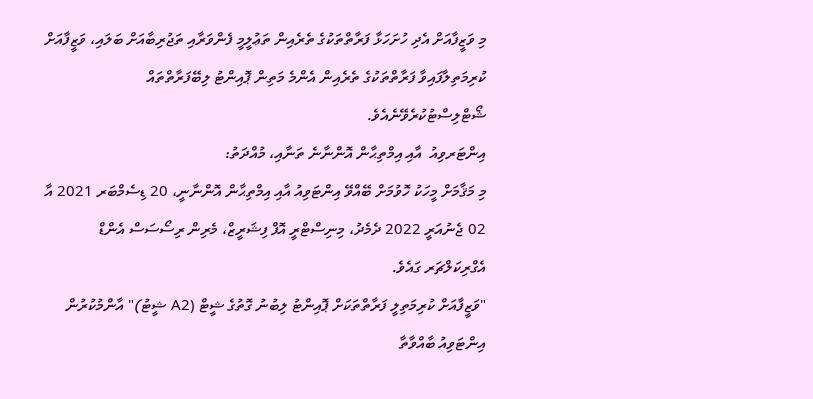މި ވަޒީފާއަށް އެދި ހުށަހަޅާ ފަރާތްތަކުގެ ތެރެއިން ތަޢުލީމީ ފެންވަރާއި ތަޖުރިބާއަށް ބަލައި، ވަޒީފާއަށް ކުރިމަތިލާފައިވާ ފަރާތްތަކުގެ ތެރެއިން އެންމެ މަތިން ޕޮއިންޓު ލިބޭފަރާތްތައް ޝޯޓްލިސްޓުކުރެވޭނެއެވެ.
އިންޓަރވިއު  އާއި އިމްތިޙާން އޮންނާނެ ތަނާއި، މުއްދަތު:
މި މަޤާމަށް މީހަކު ހޮވުމަށް ބޭއްވޭ އިންޓަވިއު އާއި އިމްތިޙާން އޮންނާނީ، 20 ޑިސެމްބަރ 2021 އާ 02 ޖެނުއަރީ 2022 ދެމެދު، މިނިސްޓްރީ އޮފް ފިޝަރީޒް، މެރިން ރިސޯސަސް އެންޑް އެގްރިކަލްޗަރ ގައެވެ.
"ވަޒީފާއަށް ކުރިމަތިލީ ފަރާތްތަކަށް ޕޮއިންޓު ލިބުނު ގޮތުގެ ޝީޓް (A2 ޝީޓު)" އާންމުކުރުން
އިންޓަވިއު ބާއްވާތާ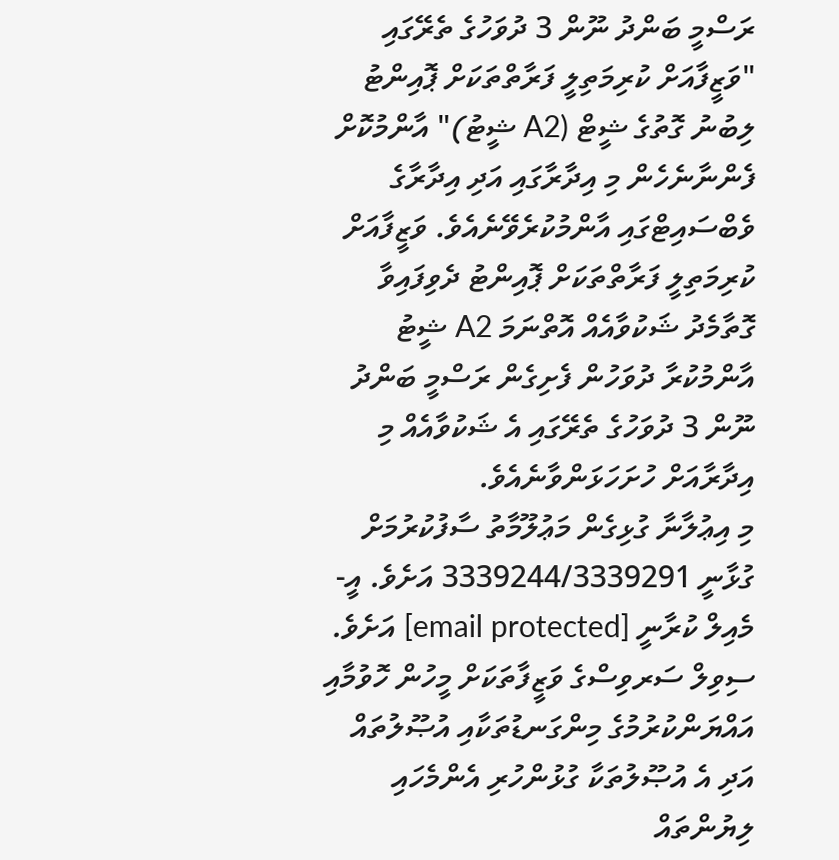ރަސްމީ ބަންދު ނޫން 3 ދުވަހުގެ ތެރޭގައި "ވަޒީފާއަށް ކުރިމަތިލީ ފަރާތްތަކަށް ޕޮއިންޓު ލިބުނު ގޮތުގެ ޝީޓް (A2 ޝީޓު)" އާންމުކޮށް ފެންނާނެހެން މި އިދާރާގައި އަދި އިދާރާގެ ވެބްސައިޓްގައި އާންމުކުރެވޭނެއެވެ. ވަޒީފާއަށް ކުރިމަތިލީ ފަރާތްތަކަށް ޕޮއިންޓު ދެވިފައިވާ ގޮތާމެދު ޝަކުވާއެއް އޮތްނަމަ A2 ޝީޓު އާންމުކުރާ ދުވަހުން ފެށިގެން ރަސްމީ ބަންދު ނޫން 3 ދުވަހުގެ ތެރޭގައި އެ ޝަކުވާއެއް މި އިދާރާއަށް ހުށަހަޅަންވާނެއެވެ.
މި އިޢުލާނާ ގުޅިގެން މަޢުލޫމާތު ސާފުކުރުމަށް ގުޅާނީ 3339244/3339291 އަށެވެ. އީ-މެއިލް ކުރާނީ [email protected] އަށެވެ.
ސިވިލް ސަރވިސްގެ ވަޒީފާތަކަށް މީހުން ހޮވުމާއި އައްޔަންކުރުމުގެ މިންގަނޑުތަކާއި އުޞޫލުތައް އަދި އެ އުޞޫލުތަކާ ގުޅުންހުރި އެންމެހައި ލިޔުންތައް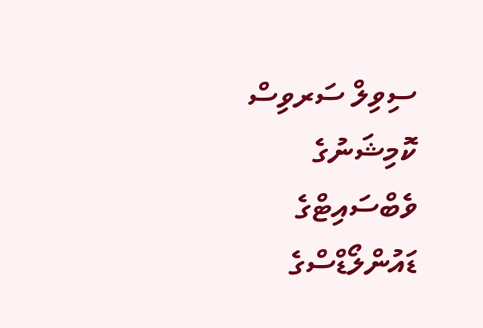ސިވިލް ސަރވިސް ކޮމިޝަނުގެ ވެބްސައިޓްގެ ޑައުންލޯޑްސްގެ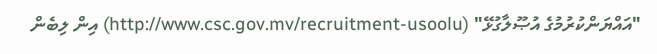"އައްޔަންކުރުމުގެ އުޞޫލާގުޅޭ" (http://www.csc.gov.mv/recruitment-usoolu) އިން ލިބެން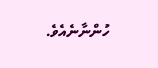ހުންނާނެއެވެ.